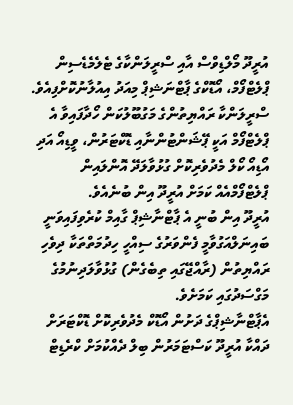އުރީދޫ މޯލްޑިވްސް އާއި ސްރީލަންކާގެ ޓެލެމެޑެސިން ޕްލެޓްފޯމް، އޯޑޮކްގެ ޕާޓްނަޝިޕް މިއަދު އިއުލާނުކޮށްފިއެވެ.
ސްރީލަންކާ ރައްޔިތުންގެ މަގުބޫލުކަން ހޯދާފައިވާ އެ ޕްލެޓްފޯމް އަކީ ޕޭޝަންޓުންނާއި ޑޮކްޓަރުން، ވީޑިއޯ އަދި އޯޑިއޯ ކޯލް މެދުވެރިކޮށް ގުޅުވާލަދޭ އޮންލައިން ޕްލެޓްފޯމްއެއް ކަމަށް އުރީދޫ އިން ބުނެއެވެ.
އުރީދޫ އިން ބުނީ އެ ޕާޓްނާޝިޕް ގާއިމް ކުރެވިފައިވަނީ ބައިނަލްއަގުވާމީ ފެންވަރުގެ ސިއްހީ ހިދުމަތްތަކާ ދިވެހި ރައްޔިތުން (ރާއްޖޭގައި ތިބެގެން) ގުޅުވާލަދިނުމުގެ މަގްސަދުގައި ކަމަށެވެ.
އެޕާޓްނާޝިޕްގެ ދަށުން އޯޑޮކް މެދުވެރިކޮށް ޑޮކްޓަރަށް ދައްކާ އުރީދޫ ކަސްޓަމަރުން ބިލް ދެއްކުމަށް ކްރެޑިޓް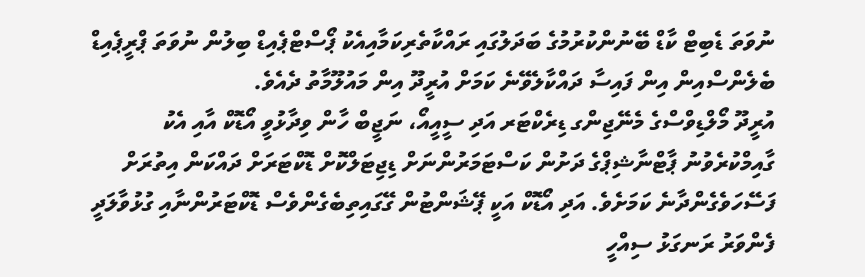ނުވަތަ ޑެބިޓް ކާޑް ބޭނުންކުރުމުގެ ބަދަލުގައި ރައްކާތެރިކަމާއިއެކު ޕޯސްޓްޕެއިޑް ބިލުން ނުވަތަ ޕްރީޕެއިޑް ބެލެންސްއިން އިން ފައިސާ ދައްކާލެވޭނެ ކަމަށް އުރީދޫ އިން މައުލޫމާތު ދެއެވެ.
އުރީދޫ މޯލްޑިވްސްގެ މެނޭޖިންގ ޑިރެކްޓަރ އަދި ސީއީއޯ، ނަޖީބް ހާން ވިދާޅުވީ އޯޑޮކް އާއި އެކު ގާއިމްކުރެވުނު ޕާޓްނާޝިޕްގެ ދަށުން ކަސްޓަމަރުންނަށް ޑިޖިޓަލްކޮށް ޑޮކްޓަރަށް ދައްކަން އިތުރަށް ފަސޭހަވެގެންދާނެ ކަމަށެވެ. އަދި އޯޑޮކް އަކީ ޕޭޝަންޓުން ގޭގައިތިބެގެންވެސް ޑޮކްޓަރުންނާއި ގުޅުވާލަދީ ފެންވަރު ރަނގަޅު ސިއްހީ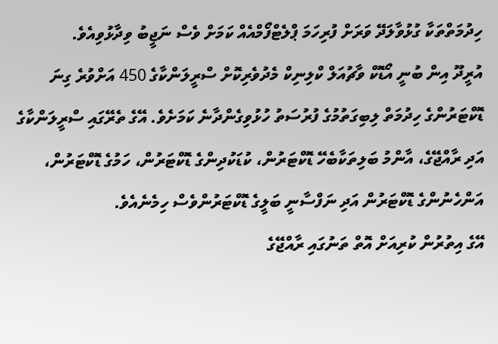ހިދުމަތްތަކާ ގުޅުވާލަދޭ ވަރަށް ފުރިހަމަ ޕްލެޓްފޯމްއެއް ކަމަށް ވެސް ނަޖީބު ވިދާޅުވިއެވެ.
އުރީދޫ އިން ބުނީ އޯޑޮކް ވާޗުއަލް ކްލިނިކް މެދުވެރިކޮށް ސްރީލަންކާގެ 450 އަށްވުރެ ގިނަ ޑޮކްޓަރުންގެ ހިދުމަތް ލިބިގަތުމުގެ ފުރުސަތު ހުޅުވިގެންދާނެ ކަމަށެވެ. އޭގެ ތެރޭގައި ސްރީލަންކާގެ އަދި ރާއްޖޭގެ، އާންމު ބަލިތަކާބެހޭ ޑޮކްޓަރުން، ކުޑަކުދިންގެ ޑޮކްޓަރުން، ހަމުގެ ޑޮކްޓަރުން، އަންހެނުންގެ ޑޮކްޓަރުން އަދި ނަފްސާނީ ބަލީގެ ޑޮކްޓަރުންވެސް ހިމެނެއެވެ.
އޭގެ އިތުރުން ކުރިއަށް އޮތް ތަނުގައި ރާއްޖޭގެ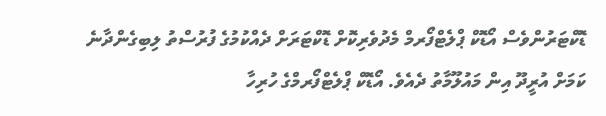ޑޮކްޓަރުންވެސް އޯޑޮކް ޕްލެޓްފޯރމް މެދުވެރިކޮށް ޑޮކްޓަރަށް ދެއްކުމުގެ ފުރުސްތު ލިބިގެންދާނެ ކަމަށް އުރީދޫ އިން މައުލޫމާތު ދެއެވެ. އޯޑޮކް ޕްލެޓްފޯރމްގެ ހުރިހާ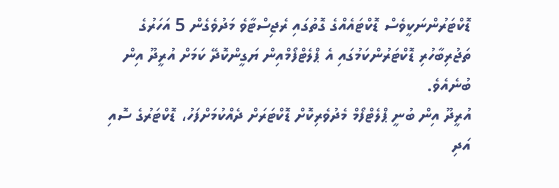ޑޮކްޓަރުންނަކީވެސް ޑޮކްޓައެއްގެ ގޮތުގައި ރެޖިސްޓާވެ މަދުވެގެން 5 އަހަރުގެ ތަޖުރިބާހުރި ޑޮކްޓަރުންކަމުގައި އެ ޕްލެޓްފޯމްއިން ޔަގީންކޮދޭ ކަމަށް އުރީދޫ އިން ބުނެއެވެ.
އުރީދޫ އިން ބުނީ ޕްލެޓްފޯމް މެދުވެރިކޮށް ޑޮކްޓަރަށް ދެއްކުމަށްފަހު، ޑޮކްޓަރުގެ ސޮއި އަދި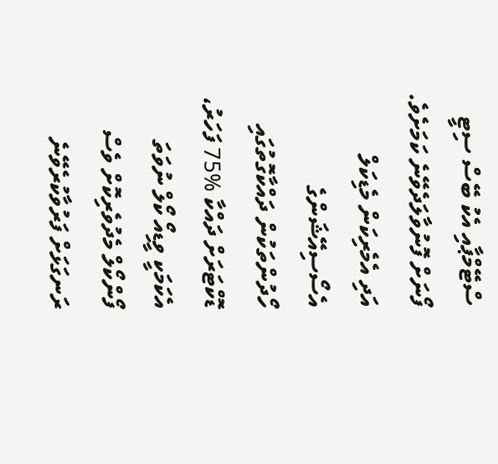ސްޓޭމްޕާއި އެކު ބޭސް ސިޓީ ފޯނަށް ފޮނުވާލަދެވޭނެ ކަމަށެވެ. އަދި އެމެރިކަން މެޑިކަލް އެސޯސިއޭޝަންގެ ހޯދުންތަކުން ދައްކާގޮތުގައި ޑޮކްޓަރަށް ދައްކާ %75 ފަހަރު، އެކަމަކީ ވީޑިއޯ ކޯލް ނުވަތަ ފޯންކޯލް މެދުވެރިކޮށް ވެސް ރަނގަޅަށް ފަރުވާކުރެވޭނެ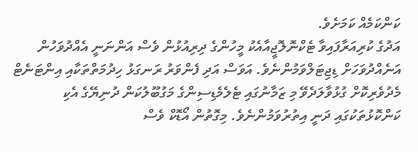ކަންކަމެއް ކަމަށެވެ.
އަދުގެ ކުރިއަރާފައިވާ ޓެކްނޮލޮޖީއާއެކު މީހުންގެ ދިރިއުޅުން ވެސް އަންނަނީ އެއްދުވަހުން އަނެއްދުވަހަށް ޑިޖިޓަލްވަމުންނެވެ. އަވަސް އަދި ފެންވަރު ރަނގަޅު ހިދުމަތްތަކާއި އިންޓަނެޓް މެދުވެރިކޮށް ގުޅުވާލަދެވޭ މި ޒަމާނުގައި ޓެލެމެޑިސިންގެ މަގުބޫލުކަން ދުނިޔޭގެ އެކި ކަންކޮޅުތަކުގައި ދަނީ އިތުރުވަމުންނެވެ. މިގޮތުން އޯޑޮކް ވެސް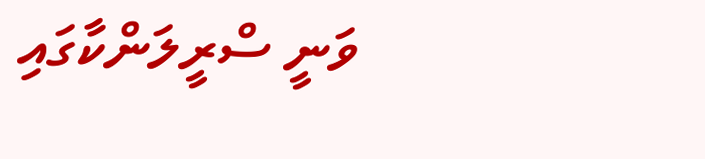ވަނީ ސްރީލަންކާގައި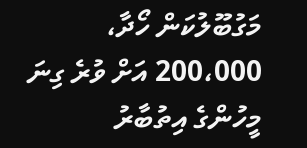މަގުބޫލުކަން ހޯދާ، 200،000 އަށް ވުރެ ގިނަ މީހުންގެ އިތުބާރު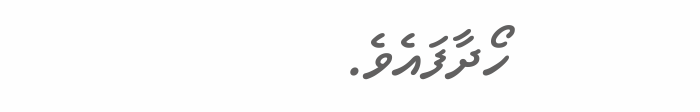ހޯދާފައެވެ.